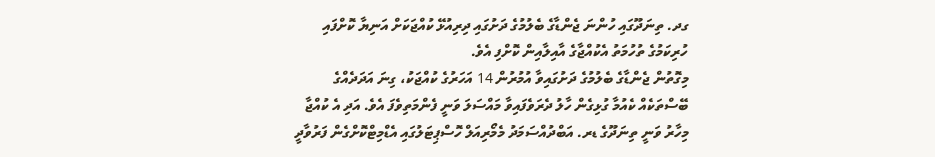ގދ. ތިނަދޫގައި ހުންނަ ޖެންޑާގެ ބެލުމުގެ ދަށުގައި ދިރިއުޅޭ ކުއްޖަކަށް އަނިޔާ ކޮށްފައި ހުރިކަމުގެ ތުހުމަތު އެކުއްޖާގެ އާއިލާއިން ކޮށްފި އެވެ.
މިގޮތުން ޖެންޑާގެ ބެލުމުގެ ދަށުގައިވާ އުމުރުން 14 އަހަރުގެ ކުއްޖަކު، ގިނަ އަދަދެއްގެ ބޭސްތަކެއް ކެއުމާ ގުޅިގެން ހާލު ދެރަވެފައިވާ މައްސަލަ ވަނީ ފެންމަތިވެފަ އެވެ. އަދި އެ ކުއްޖާ މިހާރު ވަނީ ތިނަދޫގެ ޑރ. އަބްދުއްސަމަދު މެމޯރިއަލް ހޮސްޕިޓަލުގައި އެޑްމިޓްކޮށްގެން ފަރުވާދީ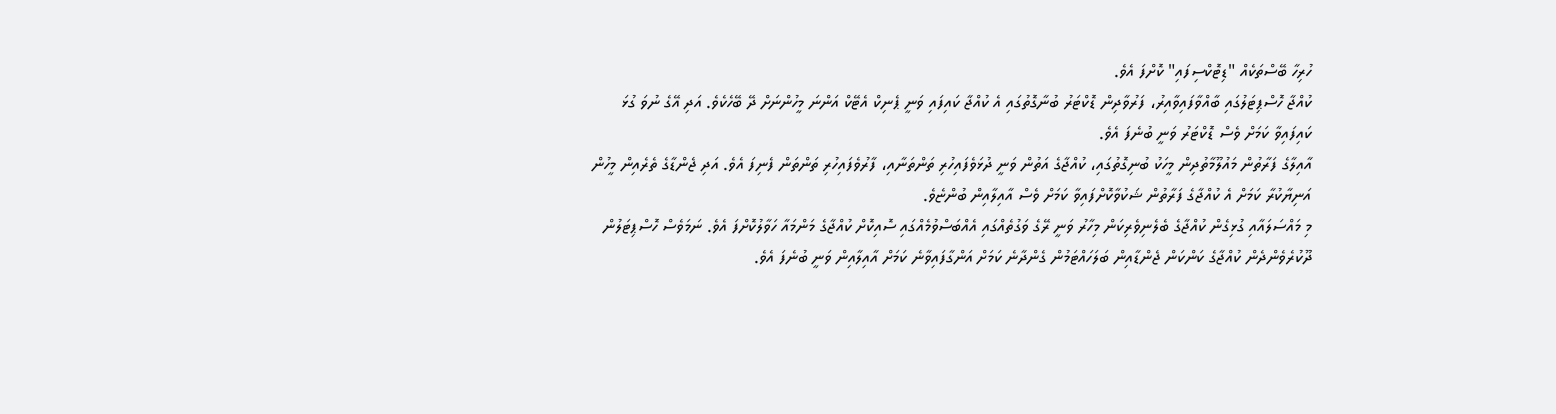ހުރިހާ ބޭސްތަކެއް "ޑިޓޮކްސިފައި" ކޮށްފަ އެވެ.
ކުއްޖާ ހޮސްޕިޓަލުގައި ބާއްވާފައިވާއިރު، ފަރުވާދިން ޑޮކްޓަރު ބުނާގޮތުގައި އެ ކުއްޖާ ކައިފައި ވަނީ ޕެނިކް އެޓޭކް އަންނަ މީހުންނަށް ދޭ ބޭހެކެވެ. އަދި އޭގެ ނުވަ ގުޅަ ކައިފައިވާ ކަމަށް ވެސް ޑޮކްޓަރު ވަނީ ބުނެފަ އެވެ.
އާއިލާގެ ފަރާތުން މައުލޫމާތުދިން މީހަކު ބުނިގޮތުގައި، ކުއްޖާގެ އަތުން ވަނީ ދުޅަވެފައިހުރި ތަންތަނާއި، ފާރުވެފައިހުރި ތަންތަން ފެނިފަ އެވެ. އަދި ޖެންޑާގެ ތެރެއިން މީހުން އަނިޔާކުރާ ކަމަށް އެ ކުއްޖާގެ ފަރާތުން ޝަކުވާކޮށްފައިވާ ކަމަށް ވެސް އާއިލާއިން ބުންޏެވެ.
މި މައްސަލައާއި ގުޅިގެން ކުއްޖާގެ ބެލެނިވެރިކަން މިހާރު ވަނީ ރޭގެ ވަގުތެއްގައި އެއްބަސްވުމެއްގައި ސޮއިކޮށް ކުއްޖާގެ މަންމައާ ހަވާލުކޮށްފަ އެވެ. ނަމަވެސް ހޮސްޕިޓަލުން ދޫކުރެވެންދެން ކުއްޖާގެ ކަންކަން ޖެންޑާއިން ބަލަހައްޓަމުން ގެންދާނެ ކަމަށް އަންގާފައިވާނެ ކަމަށް އާއިލާއިން ވަނީ ބުނެފަ އެވެ.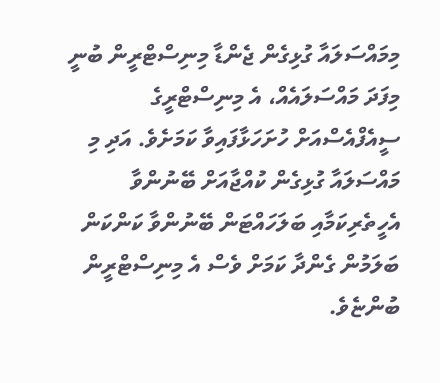މިމައްސަލައާ ގުޅިގެން ޖެންޑާ މިނިސްޓްރީން ބުނީ މިފަދަ މައްސަލައެއް، އެ މިނިސްޓްރީގެ ސީއެފްއެސްއަށް ހުށަހަޅާފައިވާ ކަމަށެވެ. އަދި މި މައްސަލައާ ގުޅިގެން ކުއްޖާއަށް ބޭނުންވާ އެހީތެރިކަމާއި ބަލަހައްޓަން ބޭނުންވާ ކަންކަން ބަލަމުން ގެންދާ ކަމަށް ވެސް އެ މިނިސްޓްރީން ބުންޏެވެ.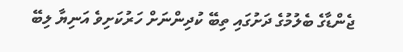ޖެންޑާގެ ބެލުމުގެ ދަށުގައި ތިބޭ ކުދިންނަށް ހަރުކަށިވެ އަނިޔާ ލިބޭ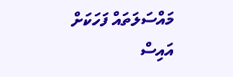މައްސަލަތައް ފަހަކަށް އައިސް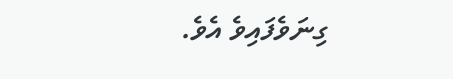ގިނަވެފައިވެ އެވެ.